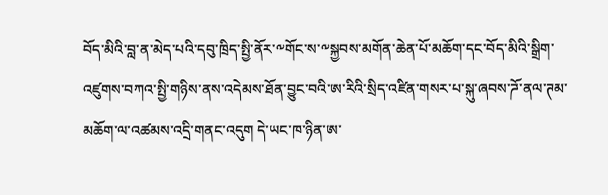བོད་མིའི་བླ་ན་མེད་པའི་དབུ་ཁྲིད་སྤྱི་ནོར་༸གོང་ས་༸སྐྱབས་མགོན་ཆེན་པོ་མཆོག་དང་བོད་མིའི་སྒྲིག་འཛུགས་བཀའ་སྤྱི་གཉིས་ནས་འདེམས་ཐོན་བྱུང་བའི་ཨ་རིའི་སྲིད་འཛིན་གསར་པ་སྐུ་ཞབས་ཌོ་ནལ་ཊམ་མཆོག་ལ་འཚམས་འདྲི་གནང་འདུག དེ་ཡང་ཁ་ཉིན་ཨ་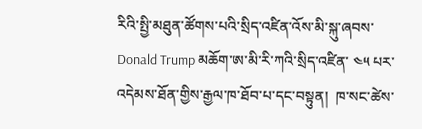རིའི་སྤྱི་མཐུན་ཚོགས་པའི་སྲིད་འཛིན་འོས་མི་སྐུ་ཞབས་ Donald Trump མཆོག་ཨ་མི་རི་ཀའི་སྲིད་འཛིན་ ༤༥ པར་འདེམས་ཐོན་གྱིས་རྒྱལ་ཁ་ཐོབ་པ་དང་བསྟུན།  ཁ་སང་ཚེས་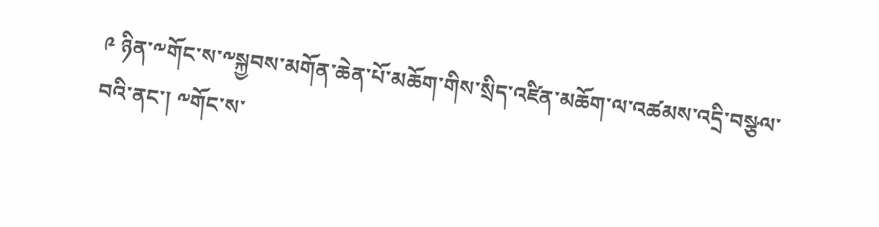༩ ཉིན་༸གོང་ས་༸སྐྱབས་མགོན་ཆེན་པོ་མཆོག་གིས་སྲིད་འཛིན་མཆོག་ལ་འཚམས་འདྲི་བསྩལ་བའི་ནང་། ༸གོང་ས་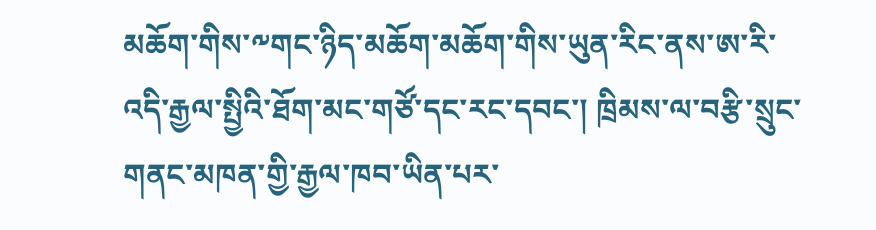མཆོག་གིས་༸གང་ཉིད་མཆོག་མཆོག་གིས་ཡུན་རིང་ནས་ཨ་རི་འདི་རྒྱལ་སྤྱིའི་ཐོག་མང་གཙོ་དང་རང་དབང་། ཁྲིམས་ལ་བརྩི་སྲུང་གནང་མཁན་གྱི་རྒྱལ་ཁབ་ཡིན་པར་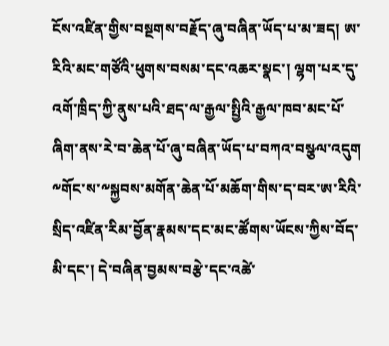ངོས་འཛིན་གྱིས་བསྔགས་བརྗོད་ཞུ་བཞིན་ཡོད་པ་མ་ཟད། ཨ་རིའི་མང་གཙོའི་ཕུགས་བསམ་དང་འཆར་སྣང་། ལྷག་པར་དུ་འགོ་ཁྲིད་ཀྱི་ནུས་པའི་ཐད་ལ་རྒྱལ་སྤྱིའི་རྒྱལ་ཁབ་མང་པོ་ཞིག་ནས་རེ་བ་ཆེན་པོ་ཞུ་བཞིན་ཡོད་པ་བཀའ་བསྩལ་འདུག ༸གོང་ས་༸སྐྱབས་མགོན་ཆེན་པོ་མཆོག་གིས་ད་བར་ཨ་རིའི་སྲིད་འཛིན་རིམ་བྱོན་རྣམས་དང་མང་ཚོགས་ཡོངས་ཀྱིས་བོད་མི་དང་། དེ་བཞིན་བྱམས་བརྩེ་དང་འཚེ་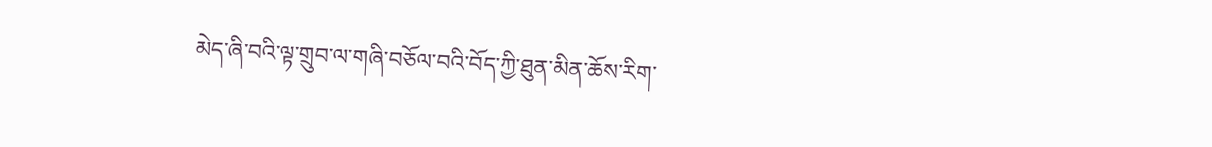མེད་ཞི་བའི་ལྟ་གྲུབ་ལ་གཞི་བཅོལ་བའི་བོད་ཀྱི་ཐུན་མིན་ཆོས་རིག་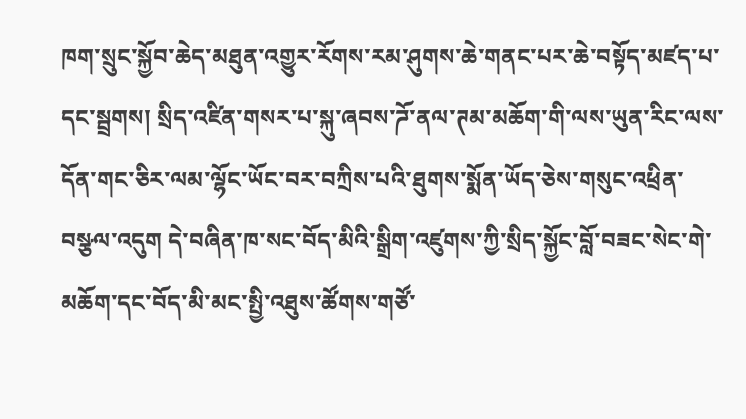ཁག་སྲུང་སྐྱོབ་ཆེད་མཐུན་འགྱུར་རོགས་རམ་ཤུགས་ཆེ་གནང་པར་ཆེ་བསྟོད་མཛད་པ་དང་སྦྲགས། སྲིད་འཛིན་གསར་པ་སྐུ་ཞབས་ཌོ་ནལ་ཊམ་མཆོག་གི་ལས་ཡུན་རིང་ལས་དོན་གང་ཅིར་ལམ་ལྷོང་ཡོང་བར་བཀྲིས་པའི་ཐུགས་སྨོན་ཡོད་ཅེས་གསུང་འཕྲིན་བསྩལ་འདུག དེ་བཞིན་ཁ་སང་བོད་མིའི་སྒྲིག་འཛུགས་ཀྱི་སྲིད་སྐྱོང་བློ་བཟང་སེང་གེ་མཆོག་དང་བོད་མི་མང་སྤྱི་འཐུས་ཚོགས་གཙོ་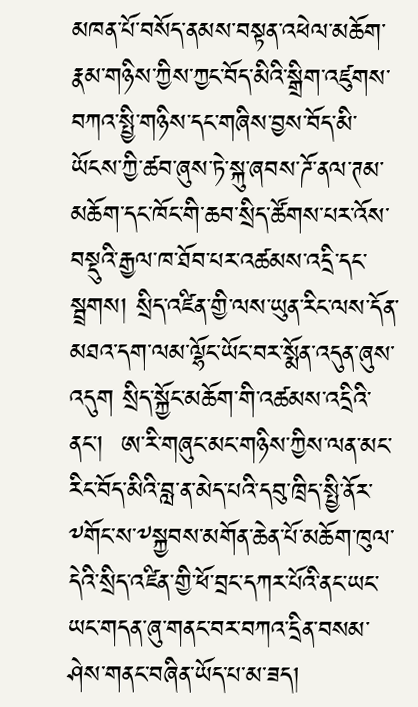མཁན་པོ་བསོད་ནམས་བསྟན་འཕེལ་མཆོག་རྣམ་གཉིས་ཀྱིས་ཀྱང་བོད་མིའི་སྒྲིག་འཛུགས་བཀའ་སྤྱི་གཉིས་དང་གཞིས་བྱས་བོད་མི་ཡོངས་ཀྱི་ཚབ་ཞུས་ཏེ་སྐུ་ཞབས་ཌོ་ནལ་ཊམ་མཆོག་དང་ཁོང་གི་ཆབ་སྲིད་ཚོགས་པར་འོས་བསྡུའི་རྒྱལ་ཁ་ཐོབ་པར་འཚམས་འདྲི་དང་སྦྲགས། སྲིད་འཛིན་གྱི་ལས་ཡུན་རིང་ལས་དོན་མཐའ་དག་ལམ་ལྷོང་ཡོང་བར་སྨོན་འདུན་ཞུས་འདུག སྲིད་སྐྱོང་མཆོག་གི་འཚམས་འདྲིའི་ནང་།  ཨ་རི་གཞུང་མང་གཉིས་ཀྱིས་ལན་མང་རིང་བོད་མིའི་བླ་ན་མེད་པའི་དབུ་ཁྲིད་སྤྱི་ནོར་༸གོང་ས་༸སྐྱབས་མགོན་ཆེན་པོ་མཆོག་ཁུལ་དེའི་སྲིད་འཛིན་གྱི་ཕོ་བྲང་དཀར་པོའི་ནང་ཡང་ཡང་གདན་ཞུ་གནང་བར་བཀའ་དྲིན་བསམ་ཤེས་གནང་བཞིན་ཡོད་པ་མ་ཟད།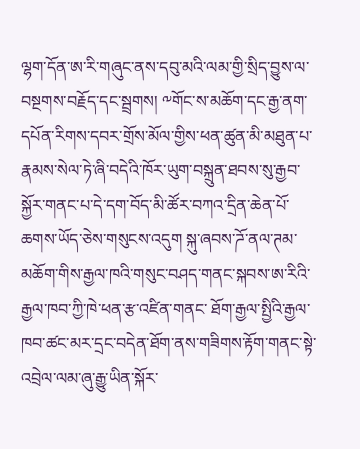ལྷག་དོན་ཨ་རི་གཞུང་ནས་དབུ་མའི་ལམ་གྱི་སྲིད་བྱུས་ལ་བསྔགས་བརྗོད་དང་སྦྲགས། ༸གོང་ས་མཆོག་དང་རྒྱ་ནག་དཔོན་རིགས་དབར་གྲོས་མོལ་གྱིས་ཕན་ཚུན་མི་མཐུན་པ་རྣམས་སེལ་ཏེ་ཞི་བདེའི་ཁོར་ཡུག་བསྐྲུན་ཐབས་སུ་རྒྱབ་སྐྱོར་གནང་པ་དེ་དག་བོད་མི་ཚོར་བཀའ་དྲིན་ཆེན་པོ་ཆགས་ཡོད་ཅེས་གསུངས་འདུག སྐུ་ཞབས་ཌོ་ནལ་ཊམ་མཆོག་གིས་རྒྱལ་ཁའི་གསུང་བཤད་གནང་སྐབས་ཨ་རིའི་རྒྱལ་ཁབ་ཀྱི་ཁེ་ཕན་རྩ་འཛིན་གནང་ ཐོག་རྒྱལ་སྤྱིའི་རྒྱལ་ཁབ་ཚང་མར་དྲང་བདེན་ཐོག་ནས་གཟིགས་རྟོག་གནང་སྟེ་འབྲེལ་ལམ་ཞུ་རྒྱུ་ཡིན་སྐོར་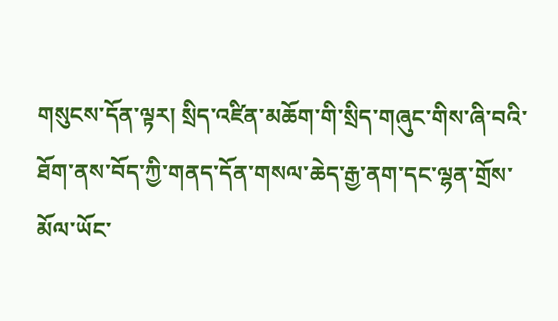གསུངས་དོན་ལྟར། སྲིད་འཛིན་མཆོག་གི་སྲིད་གཞུང་གིས་ཞི་བའི་ཐོག་ནས་བོད་ཀྱི་གནད་དོན་གསལ་ཆེད་རྒྱ་ནག་དང་ལྷན་གྲོས་མོལ་ཡོང་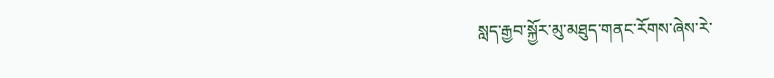སླད་རྒྱབ་སྐྱོར་མུ་མཐུད་གནང་རོགས་ཞེས་རེ་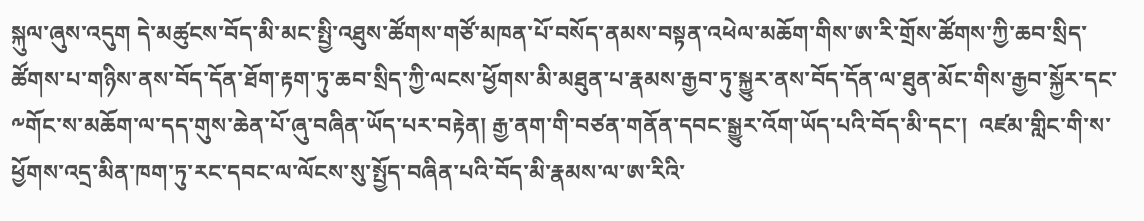སྐུལ་ཞུས་འདུག དེ་མཚུངས་བོད་མི་མང་སྤྱི་འཐུས་ཚོགས་གཙོ་མཁན་པོ་བསོད་ནམས་བསྟན་འཕེལ་མཆོག་གིས་ཨ་རི་གྲོས་ཚོགས་ཀྱི་ཆབ་སྲིད་ཚོགས་པ་གཉིས་ནས་བོད་དོན་ཐོག་རྟག་ཏུ་ཆབ་སྲིད་ཀྱི་ལངས་ཕྱོགས་མི་མཐུན་པ་རྣམས་རྒྱབ་ཏུ་སྐྱུར་ནས་བོད་དོན་ལ་ཐུན་མོང་གིས་རྒྱབ་སྐྱོར་དང་༸གོང་ས་མཆོག་ལ་དད་གུས་ཆེན་པོ་ཞུ་བཞིན་ཡོད་པར་བརྟེན། རྒྱ་ནག་གི་བཙན་གནོན་དབང་སྒྱུར་འོག་ཡོད་པའི་བོད་མི་དང་།  འཛམ་གླིང་གི་ས་ཕྱོགས་འདྲ་མིན་ཁག་ཏུ་རང་དབང་ལ་ལོངས་སུ་སྤྱོད་བཞིན་པའི་བོད་མི་རྣམས་ལ་ཨ་རིའི་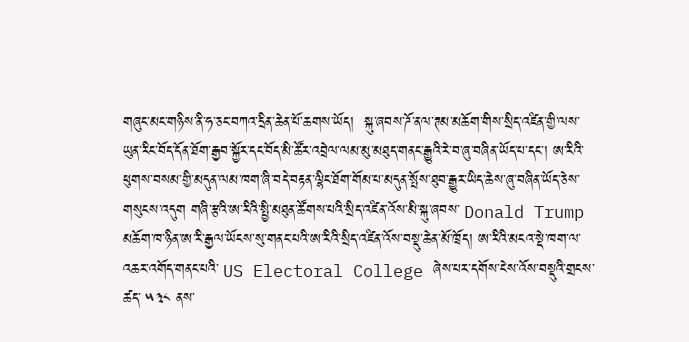གཞུང་མང་གཉིས་ནི་ཧ་ཅང་བཀའ་དྲིན་ཆེན་པོ་ཆགས་ཡོད།  སྐུ་ཞབས་ཌོ་ནལ་ཊམ་མཆོག་གིས་སྲིད་འཛིན་གྱི་ལས་ཡུན་རིང་བོད་དོན་ཐོག་རྒྱབ་སྐྱོར་དང་བོད་མི་ཚོར་འབྲེལ་ལམ་མུ་མཐུད་གནང་རྒྱུའི་རེ་བ་ཞུ་བཞིན་ཡོད་པ་དང་། ཨ་རིའི་ཕུགས་བསམ་གྱི་མདུན་ལམ་ཁག་ཞི་བདེ་བརྟན་ལྷིང་ཐོག་གོམ་པ་མདུན་སྤོས་ཐུབ་རྒྱུར་ཡིད་ཆེས་ཞུ་བཞིན་ཡོད་ཅེས་གསུངས་འདུག གཞི་རྩའི་ཨ་རིའི་སྤྱི་མཐུན་ཚོགས་པའི་སྲིད་འཛིན་འོས་མི་སྐུ་ཞབས་ Donald Trump མཆོག་ཁ་ཉིན་ཨ་རི་རྒྱལ་ཡོངས་སུ་གནང་པའི་ཨ་རིའི་སྲིད་འཛིན་འོས་བསྡུ་ཆེན་མོ་ཁྲོད། ཨ་རིའི་མངའ་སྡེ་ཁག་ལ་འཆར་འགོད་གནང་པའི་ US Electoral College ཞེས་པར་དགོས་ངེས་འོས་བསྡུའི་གྲངས་ཚད་ ༥༣༨ ནས་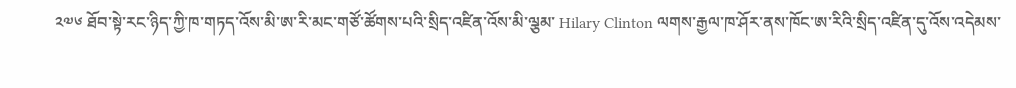༢༧༦ ཐོབ་སྟེ་རང་ཉིད་ཀྱི་ཁ་གཏད་འོས་མི་ཨ་རི་མང་གཙོ་ཚོགས་པའི་སྲིད་འཛིན་འོས་མི་ལྕམ་ Hilary Clinton ལགས་རྒྱལ་ཁ་ཤོར་ནས་ཁོང་ཨ་རིའི་སྲིད་འཛིན་དུ་འོས་འདེམས་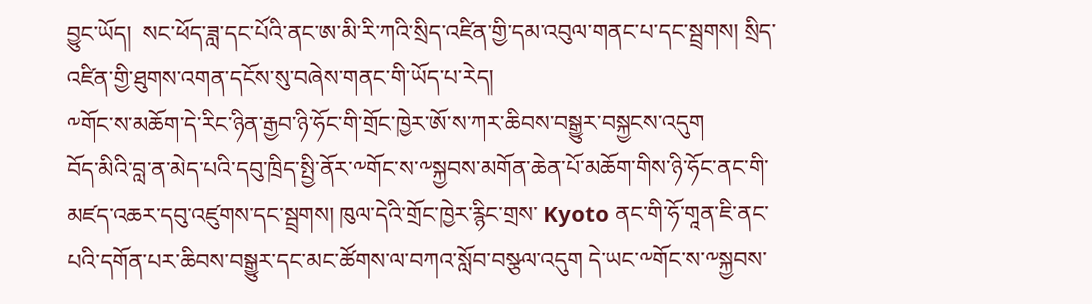བྱུང་ཡོད།  སང་ཕོད་ཟླ་དང་པོའི་ནང་ཨ་མི་རི་ཀའི་སྲིད་འཛིན་གྱི་དམ་འབུལ་གནང་པ་དང་སྦྲགས། སྲིད་འཛིན་གྱི་ཐུགས་འགན་དངོས་སུ་བཞེས་གནང་གི་ཡོད་པ་རེད།
༸གོང་ས་མཆོག་དེ་རིང་ཉིན་རྒྱབ་ཉི་ཧོང་གི་གྲོང་ཁྱེར་ཨོ་ས་ཀར་ཆིབས་བསྒྱུར་བསྐྱངས་འདུག
བོད་མིའི་བླ་ན་མེད་པའི་དབུ་ཁྲིད་སྤྱི་ནོར་༸གོང་ས་༸སྐྱབས་མགོན་ཆེན་པོ་མཆོག་གིས་ཉི་ཧོང་ནང་གི་མཛད་འཆར་དབུ་འཛུགས་དང་སྦྲགས། ཁུལ་དེའི་གྲོང་ཁྱེར་རྙིང་གྲས་ Kyoto ནང་གི་ཧོ་གཱན་ཇི་ནང་པའི་དགོན་པར་ཆིབས་བསྒྱུར་དང་མང་ཚོགས་ལ་བཀའ་སློབ་བསྩལ་འདུག དེ་ཡང་༸གོང་ས་༸སྐྱབས་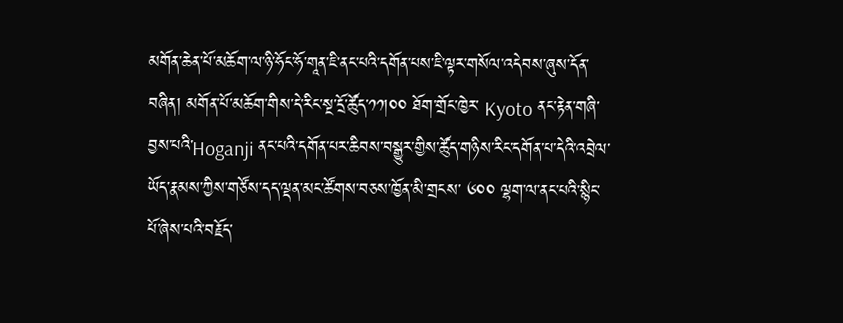མགོན་ཆེན་པོ་མཆོག་ལ་ཉི་ཧོང་ཧོ་གཱན་ཇི་ནང་པའི་དགོན་པས་ཇི་ལྟར་གསོལ་འདེབས་ཞུས་དོན་བཞིན། མགོན་པོ་མཆོག་གིས་དེ་རིང་སྔ་དྲོ་ཚོུད་༡༡།༠༠ ཐོག་གྲོང་ཁྱེར་ Kyoto ནང་རྟེན་གཞི་བྱས་པའི་Hoganji ནང་པའི་དགོན་པར་ཆིབས་བསྒྱུར་གྱིས་ཚོུད་གཉིས་རིང་དགོན་པ་དེའི་འབྲེལ་ཡོད་རྣམས་ཀྱིས་གཙོས་དད་ལྡན་མང་ཚོགས་བཅས་ཁྱོན་མི་གྲངས་ ༦༠༠ ལྷག་ལ་ནང་པའི་སྙིང་པོ་ཞེས་པའི་བརྗོད་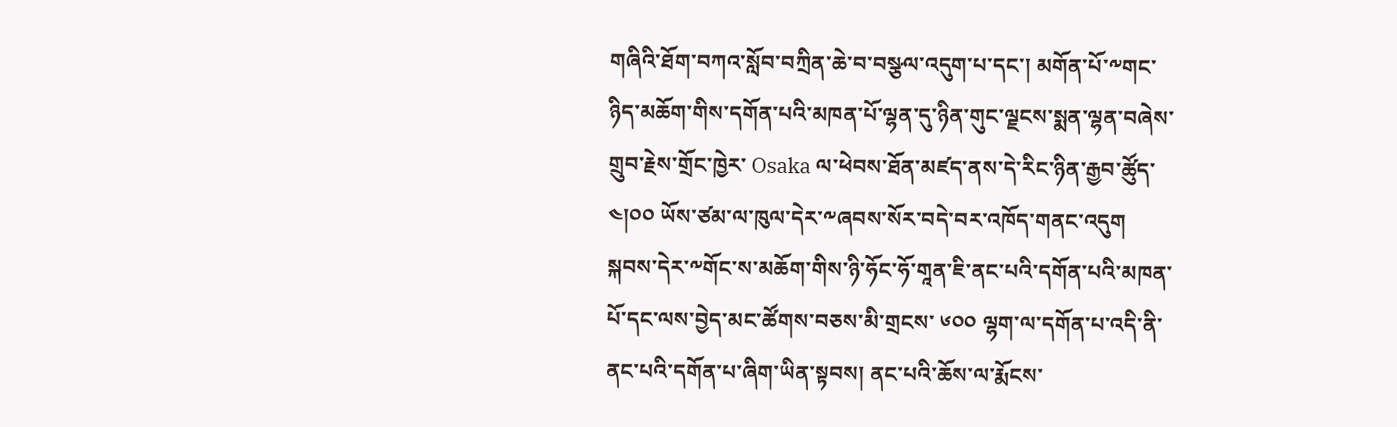གཞིའི་ཐོག་བཀའ་སློབ་བཀྲིན་ཆེ་བ་བསྩལ་འདུག་པ་དང་། མགོན་པོ་༸གང་ཉིད་མཆོག་གིས་དགོན་པའི་མཁན་པོ་ལྷན་དུ་ཉིན་གུང་ལྗངས་སྨན་ལྷན་བཞེས་གྲུབ་རྗེས་གྲོང་ཁྱེར་ Osaka ལ་ཕེབས་ཐོན་མཛད་ནས་དེ་རིང་ཉིན་རྒྱབ་ཚོུད་ ༤།༠༠ ཡོས་ཙམ་ལ་ཁུལ་དེར་༸ཞབས་སོར་བདེ་བར་འཁོད་གནང་འདུག སྐབས་དེར་༸གོང་ས་མཆོག་གིས་ཉི་ཧོང་ཧོ་གཱན་ཇི་ནང་པའི་དགོན་པའི་མཁན་པོ་དང་ལས་བྱེད་མང་ཚོགས་བཅས་མི་གྲངས་ ༦༠༠ ལྷག་ལ་དགོན་པ་འདི་ནི་ནང་པའི་དགོན་པ་ཞིག་ཡིན་སྟབས། ནང་པའི་ཆོས་ལ་རྨོངས་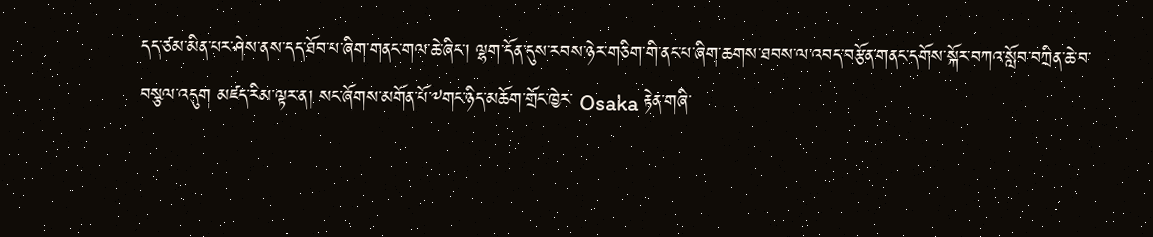དད་ཙམ་མིན་པར་ཤེས་ནས་དད་ཐོབ་པ་ཞིག་གནང་གལ་ཆེ་ཞིང་། ལྷག་དོན་དུས་རབས་ཉེར་གཅིག་གི་ནང་པ་ཞིག་ཆགས་ཐབས་ལ་འབད་བརྩོན་གནང་དགོས་སྐོར་བཀའ་སློབ་བཀྲིན་ཆེ་བ་བསྩལ་འདུག མཛད་རིམ་ལྟར་ན། སང་ཞོགས་མགོན་པོ་༸གང་ཉིད་མཆོག་གྲོང་ཁྱེར་ Osaka རྟེན་གཞི་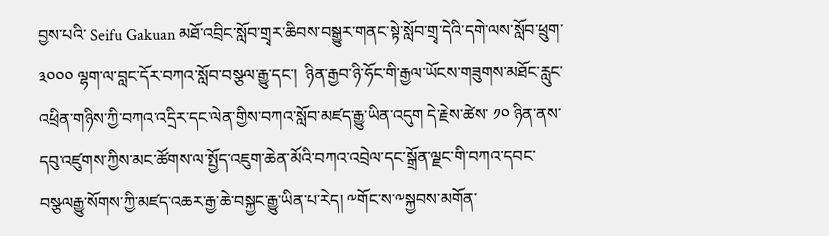བྱས་པའི་ Seifu Gakuan མཐོ་འབྲིང་སློབ་གྲྭར་ཆིབས་བསྒྱུར་གནང་སྟེ་སློབ་གྲྭ་དེའི་དགེ་ལས་སློབ་ཕྲུག་ ༣༠༠༠ ལྷག་ལ་བླང་དོར་བཀའ་སློབ་བསྩལ་རྒྱུ་དང་།  ཉིན་རྒྱབ་ཉི་ཧོང་གི་རྒྱལ་ཡོངས་གཟུགས་མཐོང་རླུང་འཕྲིན་གཉིས་ཀྱི་བཀའ་འདྲིར་དང་ལེན་གྱིས་བཀའ་སློབ་མཛད་རྒྱུ་ཡིན་འདུག དེ་རྗེས་ཚེས་ ༡༠ ཉིན་ནས་དབུ་འཛུགས་ཀྱིས་མང་ཚོགས་ལ་སྤྱོད་འཇུག་ཆེན་མོའི་བཀའ་འབྲེལ་དང་སྒྲོན་ལྗང་གི་བཀའ་དབང་བསྩལརྒྱུ་སོགས་ཀྱི་མཛད་འཆར་རྒྱ་ཆེ་བསྐྱང་རྒྱུ་ཡིན་པ་རེད། ༸གོང་ས་༸སྐྱབས་མགོན་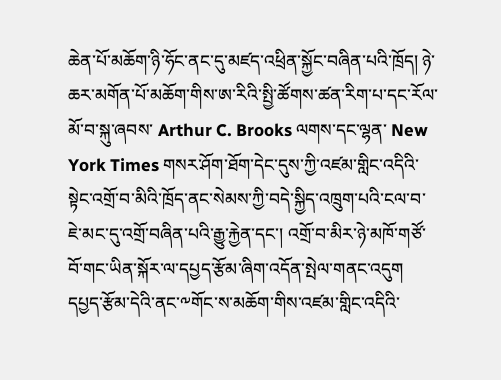ཆེན་པོ་མཆོག་ཉི་ཧོང་ནང་དུ་མཛད་འཕྲིན་སྐྱོང་བཞིན་པའི་ཁྲོད། ཉེ་ཆར་མགོན་པོ་མཆོག་གིས་ཨ་རིའི་སྤྱི་ཚོགས་ཚན་རིག་པ་དང་རོལ་མོ་བ་སྐུ་ཞབས་ Arthur C. Brooks ལགས་དང་ལྷན་ New York Times གསར་ཤོག་ཐོག་དེང་དུས་ཀྱི་འཛམ་གླིང་འདིའི་སྟེང་འགྲོ་བ་མིའི་ཁྲོད་ནང་སེམས་ཀྱི་བདེ་སྐྱིད་འཁྲུག་པའི་ངལ་བ་ཇེ་མང་དུ་འགྲོ་བཞིན་པའི་རྒྱུ་རྐྱེན་དང་། འགྲོ་བ་མིར་ཉེ་མཁོ་གཙོ་བོ་གང་ཡིན་སྐོར་ལ་དཔྱད་རྩོམ་ཞིག་འདོན་སྤེལ་གནང་འདུག དཔྱད་རྩོམ་དེའི་ནང་༸གོང་ས་མཆོག་གིས་འཛམ་གླིང་འདིའི་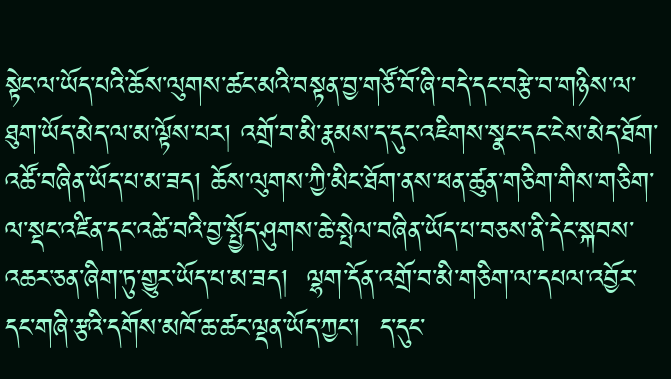སྟེང་ལ་ཡོད་པའི་ཆོས་ལུགས་ཚང་མའི་བསྟན་བྱ་གཙོ་བོ་ཞི་བདེ་དང་བརྩེ་བ་གཉིས་ལ་ཐུག་ཡོད་མེད་ལ་མ་ལྟོས་པར། འགྲོ་བ་མི་རྣམས་ད་དུང་འཇིགས་སྣང་དང་ངེས་མེད་ཐོག་འཚོ་བཞིན་ཡོད་པ་མ་ཟད། ཆོས་ལུགས་ཀྱི་མིང་ཐོག་ནས་ཕན་ཚུན་གཅིག་གིས་གཅིག་ལ་སྡང་འཛིན་དང་འཚེ་བའི་བྱ་སྤྱོད་ཤུགས་ཆེ་སྤེལ་བཞིན་ཡོད་པ་བཅས་ནི་དེང་སྐབས་འཆར་ཅན་ཞིག་ཏུ་གྱུར་ཡོད་པ་མ་ཟད།  ལྷག་དོན་འགྲོ་བ་མི་གཅིག་ལ་དཔལ་འབྱོར་དང་གཞི་རྩའི་དགོས་མཁོ་ཆ་ཚང་ལྡན་ཡོད་ཀྱང་།  ད་དུང་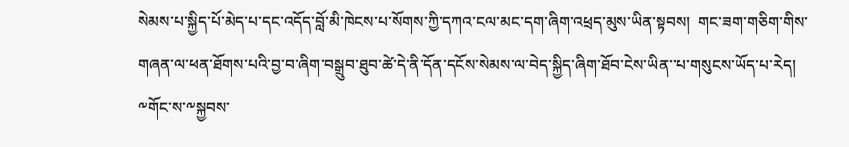སེམས་པ་སྐྱིད་པོ་མེད་པ་དང་འདོད་བློ་མི་ཁེངས་པ་སོགས་ཀྱི་དཀའ་ངལ་མང་དག་ཞིག་འཕྲད་མུས་ཡིན་སྟབས།  གང་ཟག་གཅིག་གིས་གཞན་ལ་ཕན་ཐོགས་པའི་བྱ་བ་ཞིག་བསྒྲུབ་ཐུབ་ཚེ་དེ་ནི་དོན་དངོས་སེམས་ལ་བེད་སྐྱིད་ཞིག་ཐོབ་ངེས་ཡིན་་པ་གསུངས་ཡོད་པ་རེད།
༸གོང་ས་༸སྐྱབས་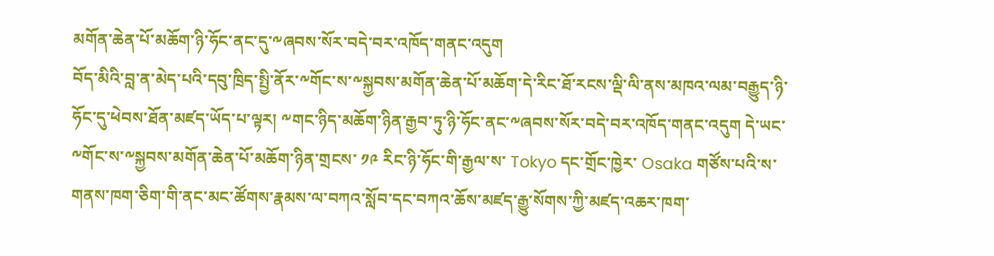མགོན་ཆེན་པོ་མཆོག་ཉི་ཧོང་ནང་དུ་༸ཞབས་སོར་བདེ་བར་འཁོད་གནང་འདུག
བོད་མིའི་བླ་ན་མེད་པའི་དབུ་ཁྲིད་སྤྱི་ནོར་༸གོང་ས་༸སྐྱབས་མགོན་ཆེན་པོ་མཆོག་དེ་རིང་ཐོ་རངས་ལྡི་ལི་ནས་མཁའ་ལམ་བརྒྱུད་ཉི་ཧོང་དུ་ཕེབས་ཐོན་མཛད་ཡོད་པ་ལྟར། ༸གང་ཉིད་མཆོག་ཉིན་རྒྱབ་ཏུ་ཉི་ཧོང་ནང་༸ཞབས་སོར་བདེ་བར་འཁོད་གནང་འདུག དེ་ཡང་༸གོང་ས་༸སྐྱབས་མགོན་ཆེན་པོ་མཆོག་ཉིན་གྲངས་ ༡༩ རིང་ཉི་ཧོང་གི་རྒྱལ་ས་ Tokyo དང་གྲོང་ཁྱེར་ Osaka གཙོས་པའི་ས་གནས་ཁག་ཅིག་གི་ནང་མང་ཚོགས་རྣམས་ལ་བཀའ་སློབ་དང་བཀའ་ཆོས་མཛད་རྒྱུ་སོགས་ཀྱི་མཛད་འཆར་ཁག་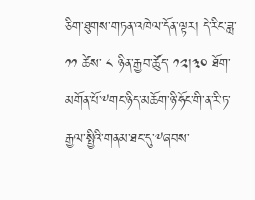ཅིག་ཐུགས་གཏན་འཁེལ་དོན་ལྟར། དེ་རིང་ཟླ་ ༡༡ ཚེས་ ༨ ཉིན་རྒྱབ་ཚོུད་ ༡༢།༣༠ ཐོག་མགོན་པོ་༸གང་ཉིད་མཆོག་ཉི་ཧོང་གི་ན་རི་ཏ་རྒྱལ་སྤྱིའི་གནམ་ཐང་དུ་༸ཞབས་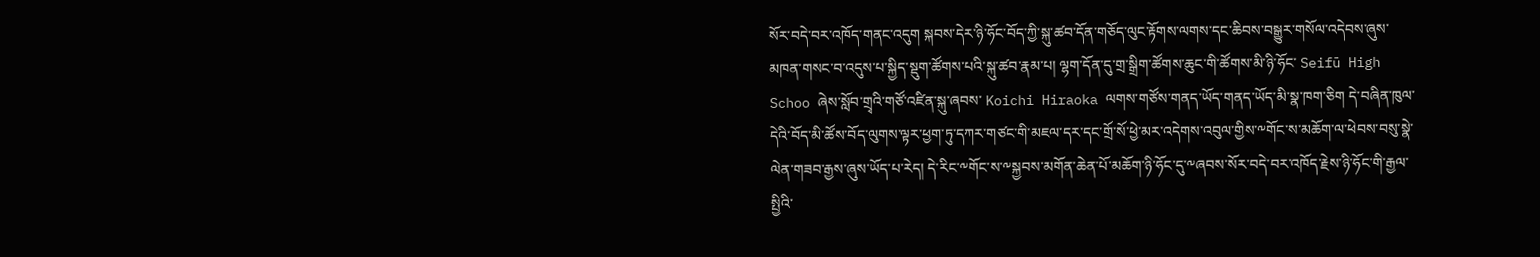སོར་བདེ་བར་འཁོད་གནང་འདུག སྐབས་དེར་ཉི་ཧོང་བོད་ཀྱི་སྐུ་ཚབ་དོན་གཅོད་ལུང་རྟོགས་ལགས་དང་ཆིབས་བསྒྱུར་གསོལ་འདེབས་ཞུས་མཁན་གསང་བ་འདུས་པ་སྐྱིད་སྡུག་ཚོགས་པའི་སྐུ་ཚབ་རྣམ་པ། ལྷག་དོན་དུ་གྲ་སྒྲིག་ཚོགས་ཆུང་གི་ཚོགས་མི་ཉི་ཧོང་ Seifū High Schoo ཞེས་སློབ་གྲྭའི་གཙོ་འཛིན་སྐུ་ཞབས་ Koichi Hiraoka ལགས་གཙོས་གནད་ཡོད་གནད་ཡོད་མི་སྣ་ཁག་ཅིག དེ་བཞིན་ཁུལ་དེའི་བོད་མི་ཚོས་བོད་ལུགས་ལྟར་ཕྱག་ཏུ་དཀར་གཙང་གི་མཇལ་དར་དང་གྲོ་སོ་ཕྱེ་མར་འདེགས་འབུལ་གྱིས་༸གོང་ས་མཆོག་ལ་ཕེབས་བསུ་སྣེ་ལེན་གཟབ་རྒྱས་ཞུས་ཡོད་པ་རེད། དེ་རིང་༸གོང་ས་༸སྐྱབས་མགོན་ཆེན་པོ་མཆོག་ཉི་ཧོང་དུ་༸ཞབས་སོར་བདེ་བར་འཁོད་རྗེས་ཉི་ཧོང་གི་རྒྱལ་སྤྱིའི་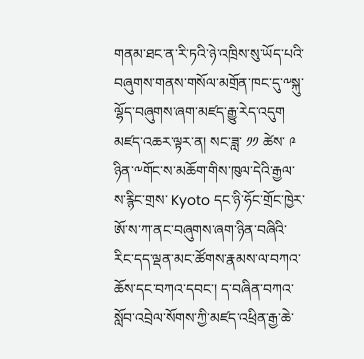གནམ་ཐང་ན་རི་ཏའི་ཉེ་འཁྲིས་སུ་ཡོད་པའི་བཞུགས་གནས་གསོལ་མགྲོན་ཁང་དུ་༸སྐུ་ལྷོད་བཞུགས་ཞག་མཛད་རྒྱུ་རེད་འདུག མཛད་འཆར་ལྟར་ན། སང་ཟླ་ ༡༡ ཚེས་ ༩ ཉིན་༸གོང་ས་མཆོག་གིས་ཁུལ་དེའི་རྒྱལ་ས་རྙིང་གྲས་ Kyoto དང་ཉི་ཧོང་གྲོང་ཁྱེར་ཨོ་ས་ཀ་ནང་བཞུགས་ཞག་ཉིན་བཞིའི་རིང་དད་ལྡན་མང་ཚོགས་རྣམས་ལ་བཀའ་ཆོས་དང་བཀའ་དབང་། ད་བཞིན་བཀའ་སློབ་འབྲེལ་སོགས་ཀྱི་མཛད་འཕྲིན་རྒྱ་ཆེ་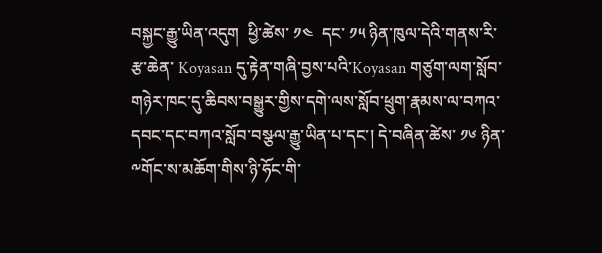བསྐྱང་རྒྱུ་ཡིན་འདུག  ཕྱི་ཚེས་ ༡༤  དང་ ༡༥ ཉིན་ཁུལ་དེའི་གནས་རི་རྩ་ཆེན་ Koyasan དུ་རྟེན་གཞི་བྱས་པའི་Koyasan གཙུག་ལག་སློབ་གཉེར་ཁང་དུ་ཆིབས་བསྒྱུར་གྱིས་དགེ་ལས་སློབ་ཕྲུག་རྣམས་ལ་བཀའ་དབང་དང་བཀའ་སློབ་བསྩལ་རྒྱུ་ཡིན་པ་དང་། དེ་བཞིན་ཚེས་ ༡༦ ཉིན་༸གོང་ས་མཆོག་གིས་ཉི་ཧོང་གི་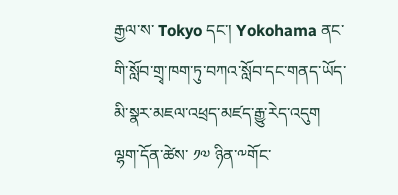རྒྱལ་ས་ Tokyo དང་། Yokohama ནང་གི་སློབ་གྲྭ་ཁག་ཏུ་བཀའ་སློབ་དང་གནད་ཡོད་མི་སྣར་མཇལ་འཕྲད་མཛད་རྒྱུ་རེད་འདུག ལྷག་དོན་ཚེས་ ༡༧ ཉིན་༸གོང་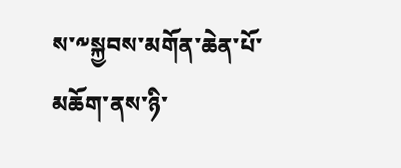ས་༸སྐྱབས་མགོན་ཆེན་པོ་མཆོག་ནས་ཉི་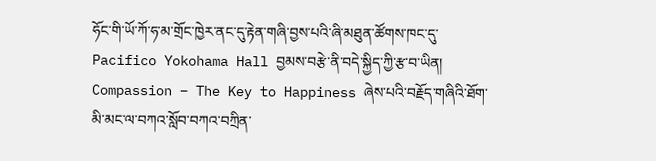ཧོང་གི་ཡོ་ཀོ་ཧ་མ་གྲོང་ཁྱེར་ནང་དུ་རྟེན་གཞི་བྱས་པའི་ཞི་མཐུན་ཚོགས་ཁང་དུ་ Pacifico Yokohama Hall བྱམས་བརྩེ་ནི་བདེ་སྐྱིད་ཀྱི་རྩ་བ་ཡིན། Compassion – The Key to Happiness ཞེས་པའི་བརྗོད་གཞིའི་ཐོག་མི་མང་ལ་བཀའ་སློབ་བཀའ་བཀྲིན་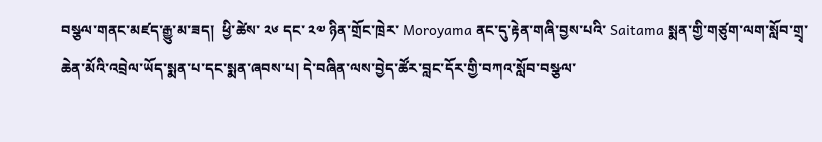བསྩལ་གནང་མཛད་རྒྱུ་མ་ཟད།  ཕྱི་ཚེས་ ༢༦ དང་ ༢༧ ཉིན་གྲོང་ཁྲེར་ Moroyama ནང་དུ་རྟེན་གཞི་བྱས་པའི་ Saitama སྨན་གྱི་གཙུག་ལག་སློབ་གྲྭ་ཆེན་མོའི་འབྲེལ་ཡོད་སྨན་པ་དང་སྨན་ཞབས་པ། དེ་བཞིན་ལས་བྱེད་ཚོར་བླང་དོར་གྱི་བཀའ་སློབ་བསྩལ་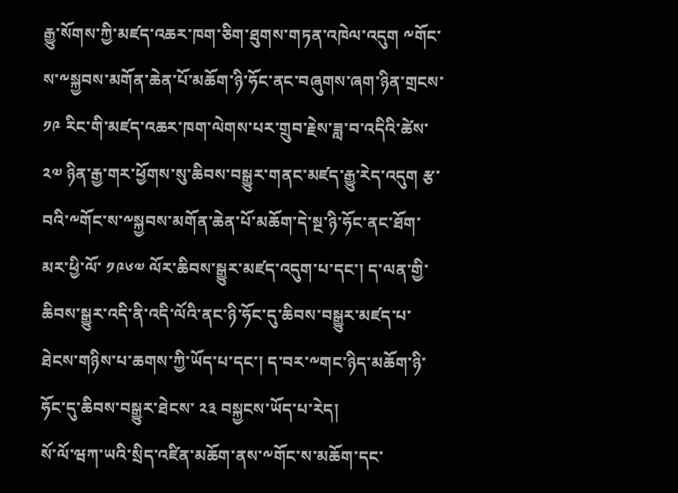རྒྱུ་སོགས་ཀྱི་མཛད་འཆར་ཁག་ཅིག་ཐུགས་གཏན་འཁེལ་འདུག ༸གོང་ས་༸སྐྱབས་མགོན་ཆེན་པོ་མཆོག་ཉི་ཧོང་ནང་བཞུགས་ཞག་ཉིན་གྲངས་ ༡༩ རིང་གི་མཛད་འཆར་ཁག་ལེགས་པར་གྲུབ་རྗེས་ཟླ་བ་འདིའི་ཚེས་ ༢༧ ཉིན་རྒྱ་གར་ཕྱོགས་སུ་ཆིབས་བསྒྱུར་གནང་མཛད་རྒྱུ་རེད་འདུག རྩ་བའི་༸གོང་ས་༸སྐྱབས་མགོན་ཆེན་པོ་མཆོག་དེ་སྔ་ཉི་ཧོང་ནང་ཐོག་མར་ཕྱི་ལོ་ ༡༩༦༧ ལོར་ཆིབས་སྒྱུར་མཛད་འདུག་པ་དང་། ད་ལན་གྱི་ཆིབས་སྒྱུར་འདི་ནི་འདི་ལོའི་ནང་ཉི་ཧོང་དུ་ཆིབས་བསྒྱུར་མཛད་པ་ཐེངས་གཉིས་པ་ཆགས་ཀྱི་ཡོད་པ་དང་། ད་བར་༸གང་ཉིད་མཆོག་ཉི་ཧོང་དུ་ཆིབས་བསྒྱུར་ཐེངས་ ༢༣ བསྐྱངས་ཡོད་པ་རེད།
སོ་ལོ་ཝཀ་ཡའི་སྲིད་འཛིན་མཆོག་ནས་༸གོང་ས་མཆོག་དང་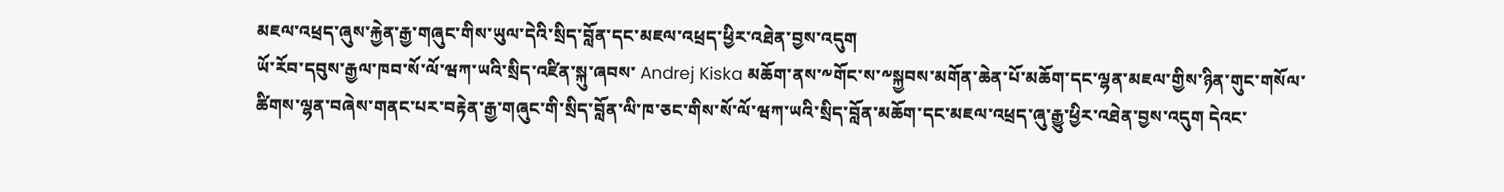མཇལ་འཕྲད་ཞུས་རྐྱེན་རྒྱ་གཞུང་གིས་ཡུལ་དེའི་སྲིད་བློན་དང་མཇལ་འཕྲད་ཕྱིར་འཐེན་བྱས་འདུག
ཡོ་རོབ་དབུས་རྒྱལ་ཁབ་སོ་ལོ་ཝཀ་ཡའི་སྲིད་འཛིན་སྐུ་ཞབས་ Andrej Kiska མཆོག་ནས་༸གོང་ས་༸སྐྱབས་མགོན་ཆེན་པོ་མཆོག་དང་ལྷན་མཇལ་གྱིས་ཉིན་གུང་གསོལ་ཚིགས་ལྷན་བཞེས་གནང་པར་བརྟེན་རྒྱ་གཞུང་གི་སྲིད་བློན་ལི་ཁ་ཅང་གིས་སོ་ལོ་ཝཀ་ཡའི་སྲིད་བློན་མཆོག་དང་མཇལ་འཕྲད་ཞུ་རྒྱུ་ཕྱིར་འཐེན་བྱས་འདུག དེའང་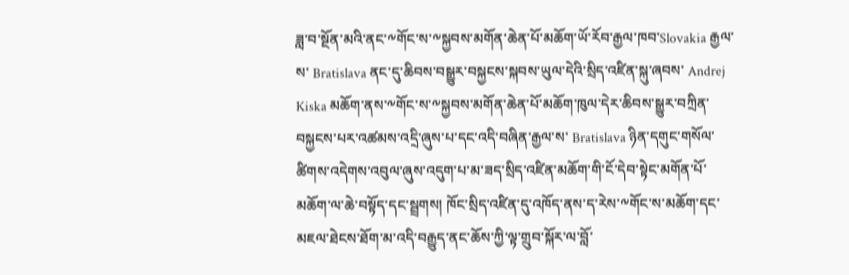ཟླ་བ་སྔོན་མའི་ནང་༸གོང་ས་༸སྐྱབས་མགོན་ཆེན་པོ་མཆོག་ཡོ་རོབ་རྒྱལ་ཁབ་Slovakia རྒྱལ་ས་ Bratislava ནང་དུ་ཆིབས་བསྒྱུར་བསྐྱངས་སྐབས་ཡུལ་དེའི་སྲིད་འཛིན་སྐུ་ཞབས་ Andrej Kiska མཆོག་ནས་༸གོང་ས་༸སྐྱབས་མགོན་ཆེན་པོ་མཆོག་ཁུལ་དེར་ཆིབས་སྒྱུར་བཀྲིན་བསྐྱངས་པར་འཚམས་འདྲི་ཞུས་པ་དང་འདི་བཞིན་རྒྱལ་ས་ Bratislava ཉིན་དགུང་གསོལ་ཚིགས་འདེགས་འབུལ་ཞུས་འདུག་པ་མ་ཟད་སྲིད་འཛིན་མཆོག་གི་ངོ་དེབ་སྟེང་མགོན་པོ་མཆོག་ལ་ཆེ་བསྟོད་དང་སྦྲགས། ཁོང་སྲིད་འཛིན་དུ་འཁོད་ནས་ད་རེས་༸གོང་ས་མཆོག་དང་མཇལ་ཐེངས་ཐོག་མ་འདི་བརྒྱུད་ནང་ཆོས་ཀྱི་ལྟ་གྲུབ་སྐོར་ལ་བློ་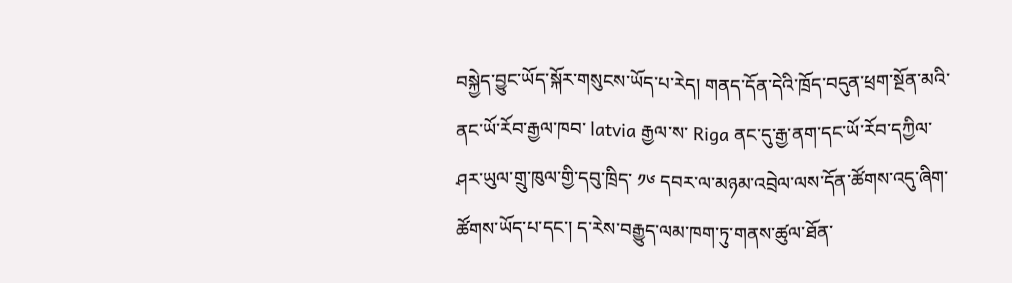བསྐྱེད་བྱུང་ཡོད་སྐོར་གསུངས་ཡོད་པ་རེད། གནད་དོན་དེའི་ཁྲོད་བདུན་ཕྲག་སྔོན་མའི་ནང་ཡོ་རོབ་རྒྱལ་ཁབ་ latvia རྒྱལ་ས་ Riga ནང་དུ་རྒྱ་ནག་དང་ཡོ་རོབ་དཀྱིལ་ཤར་ཡུལ་གྲུ་ཁུལ་གྱི་དབུ་ཁྲིད་ ༡༦ དབར་ལ་མཉམ་འབྲེལ་ལས་དོན་ཚོགས་འདུ་ཞིག་ཚོགས་ཡོད་པ་དང་། ད་རེས་བརྒྱུད་ལམ་ཁག་ཏུ་གནས་ཚུལ་ཐོན་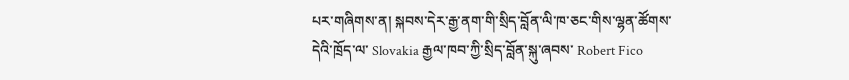པར་གཞིགས་ན། སྐབས་དེར་རྒྱ་ནག་གི་སྲིད་བློན་ལི་ཁ་ཅང་གིས་ལྷན་ཚོགས་དེའི་ཁྲོད་ལ་ Slovakia རྒྱལ་ཁབ་ཀྱི་སྲིད་བློན་སྐུ་ཞབས་ Robert Fico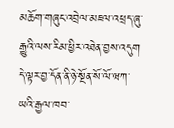མཆོག་གཞུང་འབྲེལ་མཇལ་འཕྲད་ཞུ་རྒྱུའི་ལས་རིམ་ཕྱིར་འཐེན་བྱས་འདུག དེ་ལྟར་བྱ་དོན་ནི་ཉེ་སྔོན་སོ་ལོ་ཝཀ་ཡའི་རྒྱལ་ཁབ་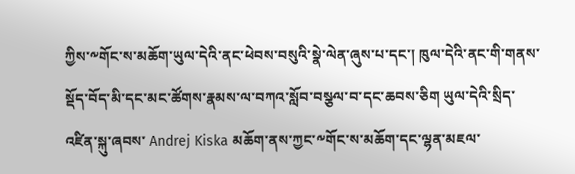ཀྱིས་༸གོང་ས་མཆོག་ཡུལ་དེའི་ནང་ཕེབས་བསུའི་སྣེ་ལེན་ཞུས་པ་དང་། ཁུལ་དེའི་ནང་གི་གནས་སྡོད་བོད་མི་དང་མང་ཚོགས་རྣམས་ལ་བཀའ་སློབ་བསྩལ་བ་དང་ཆབས་ཅིག ཡུལ་དེའི་སྲིད་འཛིན་སྐུ་ཞབས་ Andrej Kiska མཆོག་ནས་ཀྱང་༸གོང་ས་མཆོག་དང་ལྷན་མཇལ་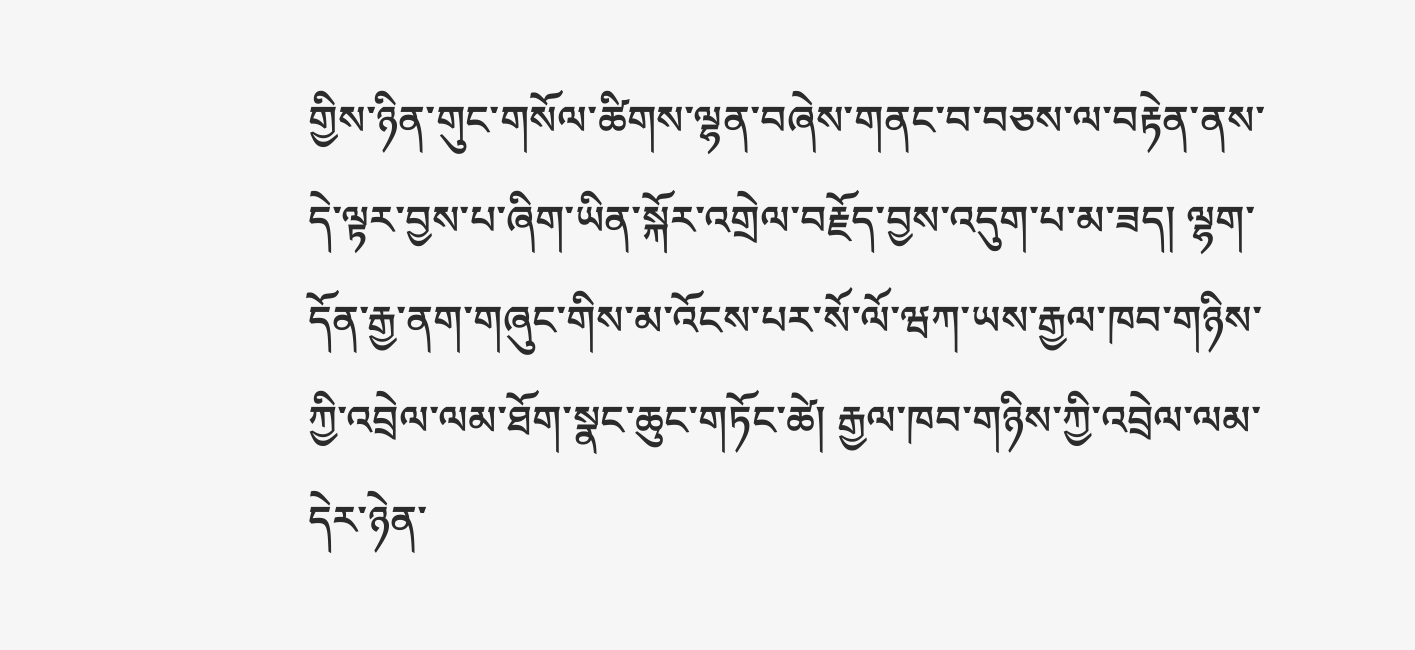གྱིས་ཉིན་གུང་གསོལ་ཚིགས་ལྷན་བཞེས་གནང་བ་བཅས་ལ་བརྟེན་ནས་དེ་ལྟར་བྱས་པ་ཞིག་ཡིན་སྐོར་འགྲེལ་བརྗོད་བྱས་འདུག་པ་མ་ཟད། ལྷག་དོན་རྒྱ་ནག་གཞུང་གིས་མ་འོངས་པར་སོ་ལོ་ཝཀ་ཡས་རྒྱལ་ཁབ་གཉིས་ཀྱི་འབྲེལ་ལམ་ཐོག་སྣང་ཆུང་གཏོང་ཚེ། རྒྱལ་ཁབ་གཉིས་ཀྱི་འབྲེལ་ལམ་དེར་ཉེན་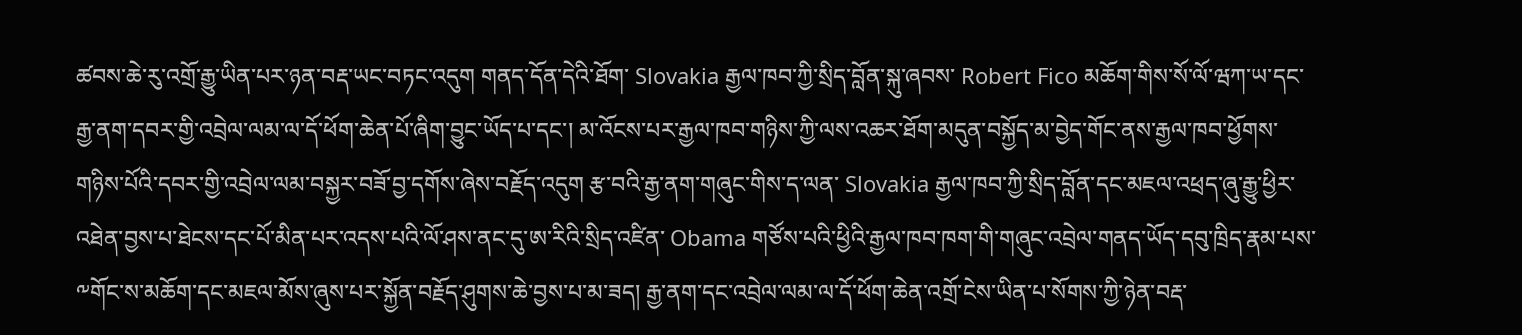ཚབས་ཆེ་རུ་འགྲོ་རྒྱུ་ཡིན་པར་ཉན་བརྡ་ཡང་བཏང་འདུག གནད་དོན་དེའི་ཐོག་ Slovakia རྒྱལ་ཁབ་ཀྱི་སྲིད་བློན་སྐུ་ཞབས་ Robert Fico མཆོག་གིས་སོ་ལོ་ཝཀ་ཡ་དང་རྒྱ་ནག་དབར་གྱི་འབྲེལ་ལམ་ལ་དོ་ཕོག་ཆེན་པོ་ཞིག་བྱུང་ཡོད་པ་དང་། མ་འོངས་པར་རྒྱལ་ཁབ་གཉིས་ཀྱི་ལས་འཆར་ཐོག་མདུན་བསྐྱོད་མ་བྱེད་གོང་ནས་རྒྱལ་ཁབ་ཕྱོགས་གཉིས་པོའི་དབར་གྱི་འབྲེལ་ལམ་བསྐྱར་བཟོ་བྱ་དགོས་ཞེས་བརྗོད་འདུག རྩ་བའི་རྒྱ་ནག་གཞུང་གིས་ད་ལན་ Slovakia རྒྱལ་ཁབ་ཀྱི་སྲིད་བློན་དང་མཇལ་འཕྲད་ཞུ་རྒྱུ་ཕྱིར་འཐེན་བྱས་པ་ཐེངས་དང་པོ་མིན་པར་འདས་པའི་ལོ་ཤས་ནང་དུ་ཨ་རིའི་སྲིད་འཛིན་ Obama གཙོས་པའི་ཕྱིའི་རྒྱལ་ཁབ་ཁག་གི་གཞུང་འབྲེལ་གནད་ཡོད་དབུ་ཁྲིད་རྣམ་པས་༸གོང་ས་མཆོག་དང་མཇལ་མོས་ཞུས་པར་སྐྱོན་བརྗོད་ཤུགས་ཆེ་བྱས་པ་མ་ཟད། རྒྱ་ནག་དང་འབྲེལ་ལམ་ལ་དོ་ཕོག་ཆེན་འགྲོ་ངེས་ཡིན་པ་སོགས་ཀྱི་ཉེན་བརྡ་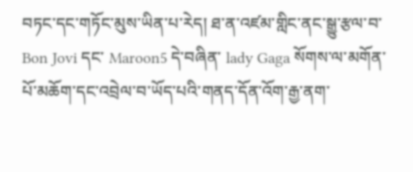བཏང་དང་གཏོང་མུས་ཡིན་པ་རེད། ཐ་ན་འཛམ་གླིང་ནང་སྒྱུ་རྩལ་བ་ Bon Jovi དང་ Maroon5 དེ་བཞིན་ lady Gaga སོགས་ལ་མགོན་པོ་མཆོག་དང་འབྲེལ་བ་ཡོད་པའི་གནད་དོན་འོག་རྒྱ་ནག་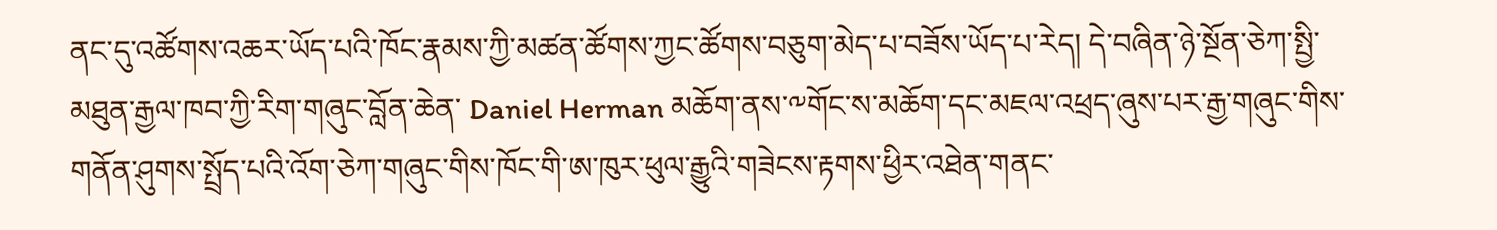ནང་དུ་འཚོགས་འཆར་ཡོད་པའི་ཁོང་རྣམས་ཀྱི་མཚན་ཚོགས་ཀྱང་ཚོགས་བཅུག་མེད་པ་བཟོས་ཡོད་པ་རེད། དེ་བཞིན་ཉེ་སྔོན་ཅེཀ་སྤྱི་མཐུན་རྒྱལ་ཁབ་ཀྱི་རིག་གཞུང་བློན་ཆེན་ Daniel Herman མཆོག་ནས་༸གོང་ས་མཆོག་དང་མཇལ་འཕྲད་ཞུས་པར་རྒྱ་གཞུང་གིས་གནོན་ཤུགས་སྤྲོད་པའི་འོག་ཅེཀ་གཞུང་གིས་ཁོང་གི་ཨ་ཁུར་ཕུལ་རྒྱུའི་གཟེངས་རྟགས་ཕྱིར་འཐེན་གནང་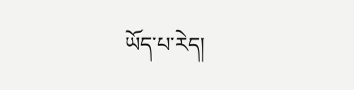ཡོད་པ་རེད།